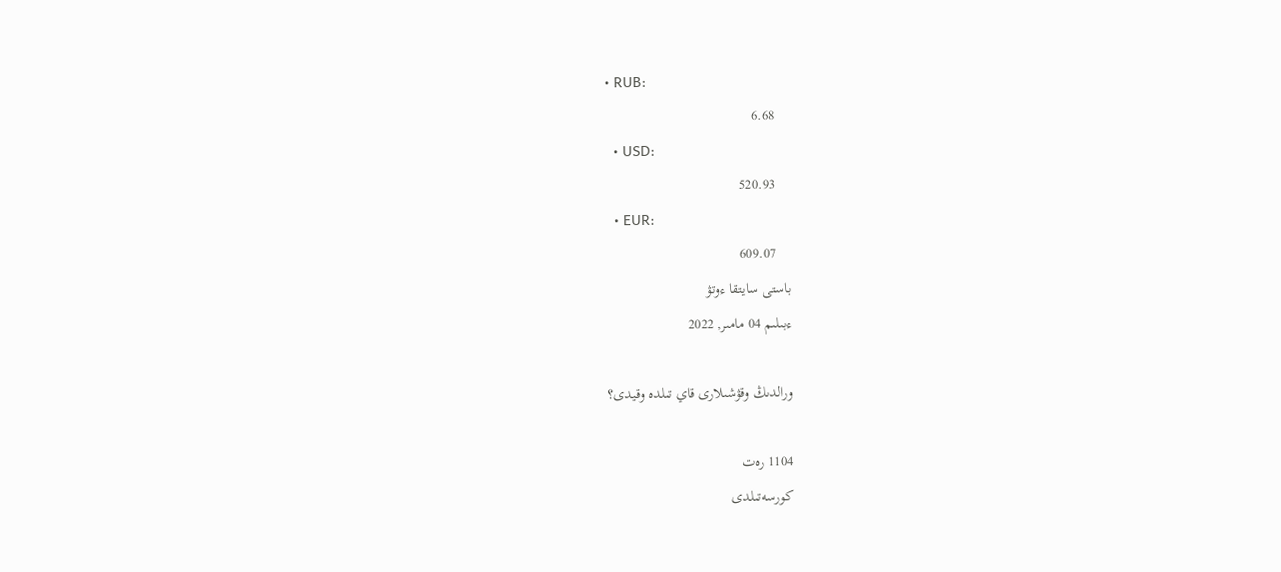• RUB:
    6.68
  • USD:
    520.93
  • EUR:
    609.07
باستى سايتقا ءوتۋ
ءبىلىم 04 مامىر, 2022

ورالدىڭ وقۋشىلارى قاي تىلدە وقيدى؟

1104 رەت
كورسەتىلدى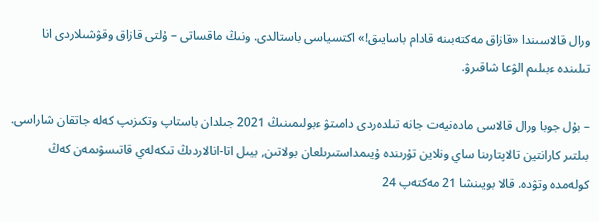ورال قالاسىندا «قازاق مەكتەبىنە قادام باسايىق!» اكتسياسى باستالدى. ونىڭ ماقساتى – ۇلتى قازاق وقۋشىلاردى انا تىلىندە ءبىلىم الۋعا شاقىرۋ.

– بۇل جوبا ورال قالاسى مادەنيەت جانە تىلدەردى دامىتۋ ءبولىمىنىڭ 2021 جىلدان باستاپ وتكىزىپ كەلە جاتقان شاراسى. بىلتىر كارانتين تالاپتارىنا ساي ونلاين تۇرىندە ۇيىمداستىرىلعان بولاتىن, بيىل اتا-انالاردىڭ تىكەلەي قاتىسۋىمەن كەڭ كولەمدە وتۋدە. قالا بويىنشا 21 مەكتەپ 24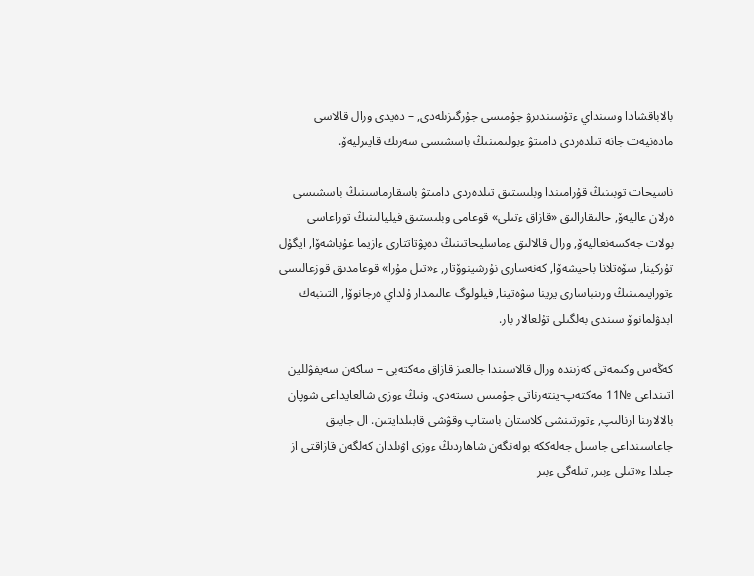بالاباقشادا وسىنداي ءتۇسىندىرۋ جۇمىسى جۇرگىزىلەدى, – دەيدى ورال قالاسى مادەنيەت جانە تىلدەردى دامىتۋ ءبولىمىنىڭ باسشىسى سەرىك قايىرليەۆ.

ناسيحات توبىنىڭ قۇرامىندا وبلىستىق تىلدەردى دامىتۋ باسقارماسىنىڭ باسشىسى ەرلان عاليەۆ, حالىقارالىق «قازاق ءتىلى» قوعامى وبلىستىق فيليالىنىڭ توراعاسى بولات جەكسەنعاليەۆ, ورال قالالىق ءماسليحاتىنىڭ دەپۋتاتتارى ءازيما عۇباشەۆا, ايگۇل تۇركينا, سۆەتلانا باحيشەۆا, كەنەسارى نۇرشينوۆتار, ء«تىل مۇرا» قوعامدىق قوزعالىسى ءتورايىمىنىڭ ورىنباسارى يرينا سۋەتينا, فيلولوگ عالىمدار ۇلداي ەرجانوۆا, التىنبەك ابدۋلمانوۆ سىندى بەلگىلى تۇلعالار بار.

كەڭەس وكىمەتى كەزىندە ورال قالاسىندا جالعىز قازاق مەكتەبى – ساكەن سەيفۋللين اتىنداعى №11 مەكتەپ-ينتەرناتى جۇمىس ىستەدى. ونىڭ ءوزى شالعايداعى شوپان بالالارىنا ارنالىپ, ءتورتىنشى كلاستان باستاپ وقۋشى قابىلدايتىن. ال جايىق جاعاسىنداعى جاسىل جەلەككە بولەنگەن شاھاردىڭ ءوزى اۋىلدان كەلگەن قازاقتى از جىلدا ء«تىلى ءبىر, تىلەگى ءبىر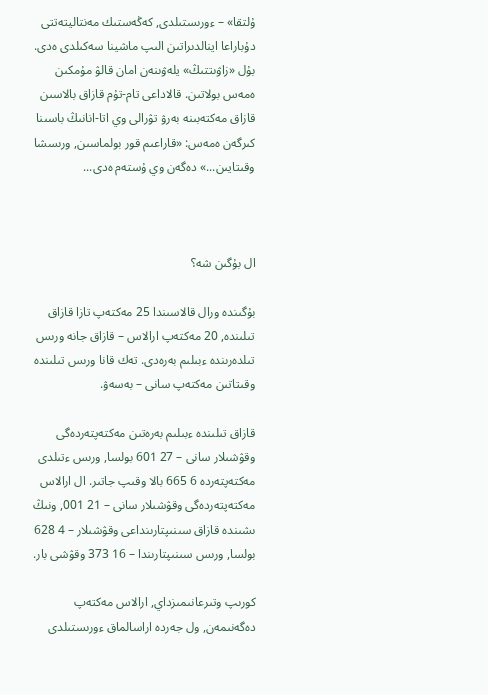ۇلتقا» – ءورىستىلدى, كەڭەستىك مەنتاليتەتتى دۇباراعا اينالدىراتىن الىپ ماشينا سەكىلدى ەدى. بۇل «زاۋىتتىڭ» يلەۋىنەن امان قالۋ مۇمكىن ەمەس بولاتىن. قالاداعى تام-تۇم قازاق بالاسىن قازاق مەكتەبىنە بەرۋ تۋرالى وي اتا-انانىڭ باسىنا كىرگەن ەمەس: «قاراعىم قور بولماسىن, ورىسشا وقىتايىن...» دەگەن وي ۇستەم ەدى...



ال بۇگىن شە؟

بۇگىندە ورال قالاسىندا 25 مەكتەپ تازا قازاق تىلىندە, 20 مەكتەپ ارالاس – قازاق جانە ورىس تىلدەرىندە ءبىلىم بەرەدى. تەك قانا ورىس تىلىندە وقىتاتىن مەكتەپ سانى – بەسەۋ.

قازاق تىلىندە ءبىلىم بەرەتىن مەكتەپتەردەگى وقۋشىلار سانى – 27 601 بولسا, ورىس ءتىلدى مەكتەپتەردە 6 665 بالا وقىپ جاتىر. ال ارالاس مەكتەپتەردەگى وقۋشىلار سانى – 21 001, ونىڭ ىشىندە قازاق سىنىپتارىنداعى وقۋشىلار – 4 628 بولسا, ورىس سىنىپتارىندا – 16 373 وقۋشى بار.

كورىپ وتىرعانىمىزداي, ارالاس مەكتەپ دەگەنىمەن, ول جەردە اراسالماق ءورىستىلدى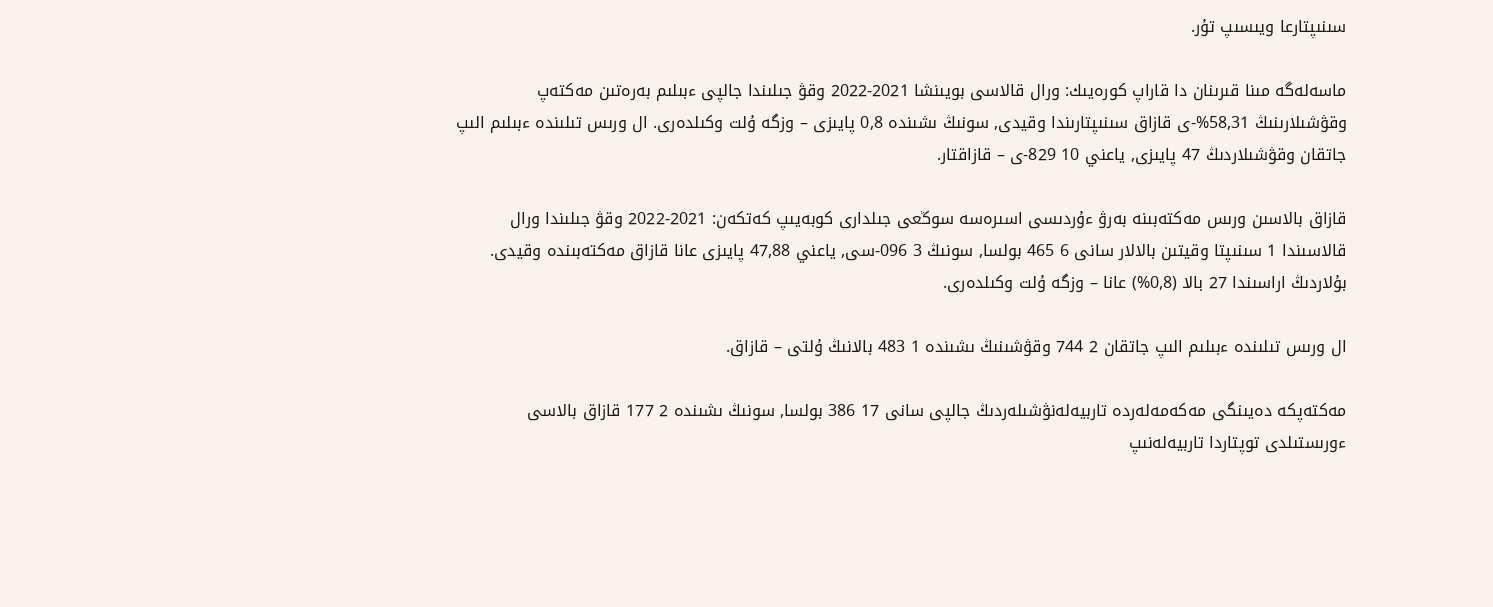سىنىپتارعا ويىسىپ تۇر.

ماسەلەگە مىنا قىرىنان دا قاراپ كورەيىك: ورال قالاسى بويىنشا 2021-2022 وقۋ جىلىندا جالپى ءبىلىم بەرەتىن مەكتەپ وقۋشىلارىنىڭ 58,31%-ى قازاق سىنىپتارىندا وقيدى, سونىڭ ىشىندە 0,8 پايىزى – وزگە ۇلت وكىلدەرى. ال ورىس تىلىندە ءبىلىم الىپ جاتقان وقۋشىلاردىڭ 47 پايىزى, ياعني 10 829-ى – قازاقتار.

قازاق بالاسىن ورىس مەكتەبىنە بەرۋ ءۇردىسى اسىرەسە سوڭعى جىلدارى كوبەيىپ كەتكەن: 2021-2022 وقۋ جىلىندا ورال قالاسىندا 1 سىنىپتا وقيتىن بالالار سانى 6 465 بولسا, سونىڭ 3 096-سى, ياعني 47,88 پايىزى عانا قازاق مەكتەبىندە وقيدى. بۇلاردىڭ اراسىندا 27 بالا (0,8%) عانا – وزگە ۇلت وكىلدەرى.

ال ورىس تىلىندە ءبىلىم الىپ جاتقان 2 744 وقۋشىنىڭ ىشىندە 1 483 بالانىڭ ۇلتى – قازاق.

مەكتەپكە دەيىنگى مەكەمەلەردە تاربيەلەنۋشىلەردىڭ جالپى سانى 17 386 بولسا, سونىڭ ىشىندە 2 177 قازاق بالاسى ءورىستىلدى توپتاردا تاربيەلەنىپ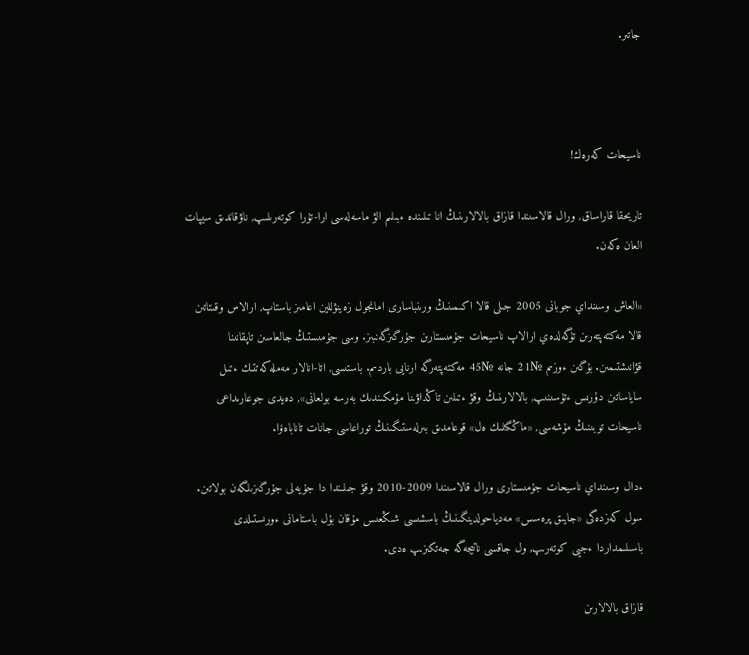جاتىر.



ناسيحات كەرەك!

تاريحقا قاراساق, ورال قالاسىندا قازاق بالالارىنىڭ انا تىلىندە ءبىلىم الۋ ماسەلەسى ارا-تۇرا كوتەرىلىپ, ناۋقاندىق سيپات العان ەكەن.

«العاش وسىنداي جوبانى 2005 جىلى قالا اكىمىنىڭ ورىنباسارى امانجول زەينۋللين اعامىز باستاپ, ارالاس وقىتاتىن قالا مەكتەپتەرىن تۇگەلدەي ارالاپ ناسيحات جۇمىستارىن جۇرگىزگەنبىز. وسى جۇمىستىڭ جالعاسىن تاپقانىنا قۋانىشتىمىن. بۇگىن ءوزىم №21 جانە №45 مەكتەپتەرگە ارنايى باردىم. باستىسى, اتا-انالار مەملەكەتتىك ءتىل ساياساتىن دۇرىس ءتۇسىنىپ, بالالارىنىڭ وقۋ ءتىلىن تاڭداۋىنا مۇمكىندىك بەرسە بولعانى», دەيدى جوعارىداعى ناسيحات توبىنىڭ مۇشەسى, «ماڭگىلىك ەل» قوعامدىق بىرلەستىگىنىڭ توراعاسى جانات تاناباەۆا.

ءدال وسىنداي ناسيحات جۇمىستارى ورال قالاسىندا 2009-2010 وقۋ جىلىندا دا جۇيەلى جۇرگىزىلگەن بولاتىن. سول كەزدەگى «جايىق پرەسس» مەدياحولدينگىنىڭ باسشىسى شىڭعىس مۇقان بۇل باستامانى ءورىستىلدى باسىلىمداردا ءجيى كوتەرىپ, ول جاقسى ناتيجەگە جەتكىزىپ ەدى.

قازاق بالالارىن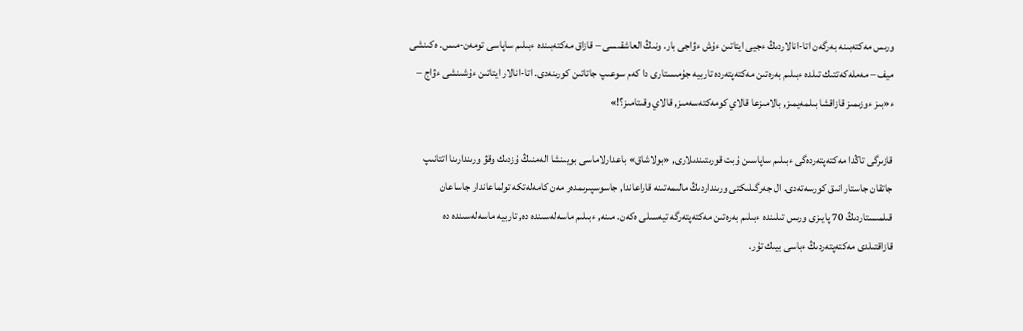ورىس مەكتەبىنە بەرگەن اتا-انالاردىڭ ءجيى ايتاتىن ءۇش ءۋاجى بار. ونىڭ العاشقىسى – قازاق مەكتەبىندە ءبىلىم ساپاسى تومەن-مىس. ەكىنشى ميف – مەملەكەتتىك تىلدە ءبىلىم بەرەتىن مەكتەپتەردە تاربيە جۇمىستارى دا كەم سوعىپ جاتاتىن كورىنەدى. اتا-انالار ايتاتىن ءۇشىنشى ءۋاج – ء«بىز ءوزىمىز قازاقشا بىلمەيمىز, بالامىزعا قالاي كومەكتەسەمىز, قالاي وقىتامىز؟!»

قازىرگى تاڭدا مەكتەپتەردەگى ءبىلىم ساپاسىن ۇبت قورىتىندىلارى, «بولاشاق» باعدارلاماسى بويىنشا الەمنىڭ ۇزدىك وقۋ ورىندارىنا اتتانىپ جاتقان جاستار انىق كورسەتەدى. ال جەرگىلىكتى ورىنداردىڭ مالىمەتىنە قاراعاندا, جاسوسپىرىمدەر مەن كامەلەتكە تولماعاندار جاساعان قىلمىستاردىڭ 70 پايىزى ورىس تىلىندە ءبىلىم بەرەتىن مەكتەپتەرگە تيەسىلى ەكەن. مىنە, ءبىلىم ماسەلەسىندە دە, تاربيە ماسەلەسىندە دە قازاقتىلدى مەكتەپتەردىڭ ءباسى بيىك تۇر.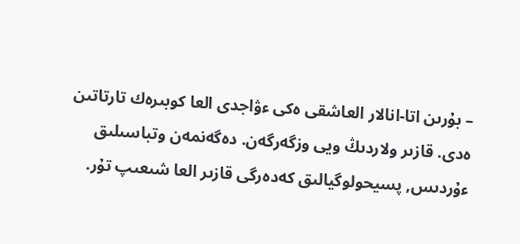– بۇرىن اتا-انالار العاشقى ەكى ءۋاجدى العا كوبىرەك تارتاتىن ەدى. قازىر ولاردىڭ ويى وزگەرگەن. دەگەنمەن وتباسىلىق ءۇردىس, پسيحولوگيالىق كەدەرگى قازىر العا شىعىپ تۇر.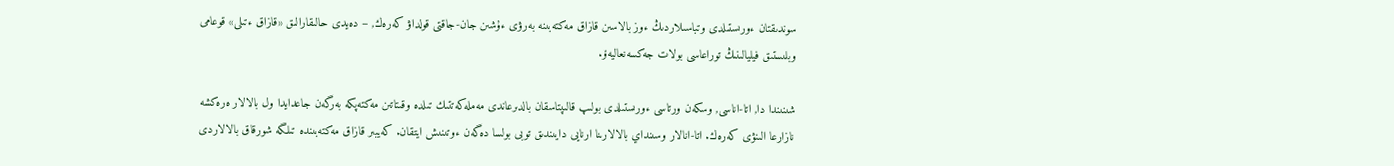سوندىقتان ءورىستىلدى وتباسىلاردىڭ ءوز بالاسىن قازاق مەكتەبىنە بەرۋى ءۇشىن جان-جاقتى قولداۋ كەرەك, – دەيدى حالىقارالىق «قازاق ءتىلى» قوعامى وبلىستىق فيليالىنىڭ توراعاسى بولات جەكسەنعاليەۆ.

شىنىندا دا, اتا-اناسى, وسكەن ورتاسى ءورىستىلدى بولىپ قالىپتاسقان بالدىرعاندى مەملەكەتتىك تىلدە وقىتاتىن مەكتەپكە بەرگەن جاعدايدا ول بالالار ەرەكشە نازارعا الىنۋى كەرەك. اتا-انالار وسىنداي بالالارىنا ارنايى دايىندىق توبى بولسا دەگەن ءوتىنىش ايتقان. كەيبىر قازاق مەكتەبىندە تىلگە شورقاق بالالاردى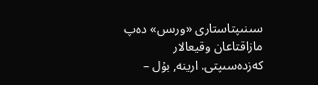سىنىپتاستارى «ورىس» دەپ مازاقتاعان وقيعالار كەزدەسىپتى. ارينە, بۇل –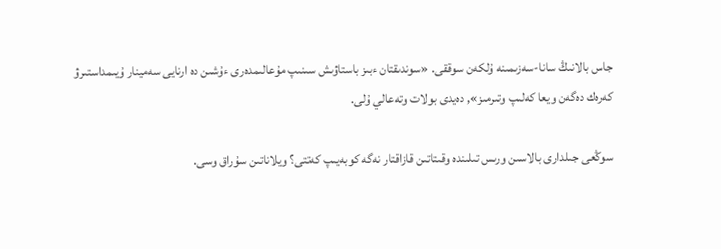جاس بالانىڭ سانا-سەزىمىنە ۇلكەن سوققى. «سوندىقتان ءبىز باستاۋىش سىنىپ مۇعالىمدەرى ءۇشىن دە ارنايى سەمينار ۇيىمداستىرۋ كەرەك دەگەن ويعا كەلىپ وتىرمىز», دەيدى بولات وتەعالي ۇلى.

سوڭعى جىلدارى بالاسىن ورىس تىلىندە وقىتاتىن قازاقتار نەگە كوبەيىپ كەتتى؟ ويلاناتىن سۇراق وسى.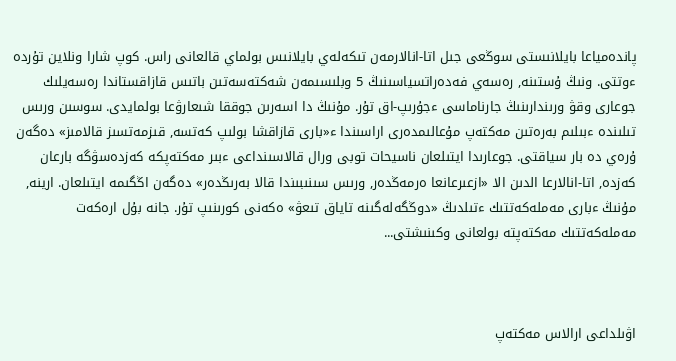پاندەمياعا بايلانىستى سوڭعى جىل اتا-انالارمەن تىكەلەي بايلانىس بولماي قالعانى راس. كوپ شارا ونلاين تۇردە ءوتتى. ونىڭ ۇستىنە, رەسەي فەدەراتسياسىنىڭ 5 وبلىسىمەن شەكتەسەتىن باتىس قازاقستاندا رەسەيلىك جوعارى وقۋ ورىندارىنىڭ جارناماسى ءجۇرىپ-اق تۇر. مۇنىڭ دا اسەرىن جوققا شىعارۋعا بولمايدى. سوسىن ورىس تىلىندە ءبىلىم بەرەتىن مەكتەپ مۇعالىمدەرى اراسىندا ء«بارى قازاقشا بولىپ كەتسە, قىزمەتسىز قالامىز» دەگەن ۇرەي دە بار سياقتى. جوعارىدا ايتىلعان ناسيحات توبى ورال قالاسىنداعى ءبىر مەكتەپكە كەزدەسۋگە بارعان كەزدە, اتا-انالارعا الدىن الا «ازعىرعانعا ەرمەڭدەر, ورىس سىنىبىندا قالا بەرىڭدەر» دەگەن اڭگىمە ايتىلعان. ارينە, مۇنىڭ ءبارى مەملەكەتتىك ءتىلدىڭ «دوڭگەلەگىنە تاياق تىعۋ» ەكەنى كورىنىپ تۇر. جانە بۇل ارەكەت مەملەكەتتىك مەكتەپتە بولعانى وكىنىشتى...



اۋىلداعى ارالاس مەكتەپ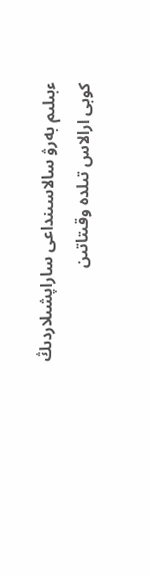ءبىلىم بەرۋ سالاسىنداعى ساراپشىلاردىڭ كوبى ارالاس تىلدە وقىتاتىن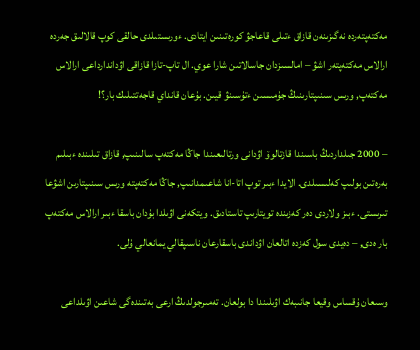مەكتەپتەردە نەگىزىنەن قازاق ءتىلى قاعاجۋ كورەتىنىن ايتادى. ءورىستىلدى حالقى كوپ قالالىق جەردە ارالاس مەكتەپتەر اشۋ – امالسىزدان جاسالاتىن شارا عوي. ال تاپ-تازا قازاقى اۋداندارداعى ارالاس مەكتەپ, ورىس سىنىپتارىنىڭ جۇمىسىن ءتۇسىنۋ قيىن. بۇعان قانداي قاجەتتىلىك بار؟!

– 2000 جىلداردىڭ باسىندا قازتالوۆ اۋدانى ورتالىعىندا جاڭا مەكتەپ سالىنىپ, قازاق تىلىندە ءبىلىم بەرەتىن بولىپ كەلىسىلدى. الايدا ءبىر توپ اتا-انا شاعىمدانىپ, جاڭا مەكتەپتە ورىس سىنىپتارىن اشۋعا تىرىستى. ءبىز ولاردى دەر كەزىندە تويتارىپ تاستادىق. ويتكەنى اۋىلدا بۇدان باسقا ءبىر ارالاس مەكتەپ بار ەدى, – دەيدى سول كەزدە اتالعان اۋداندى باسقارعان ناسىپقالي يمانعالي ۇلى.

وسىعان ۇقساس وقيعا جانىبەك اۋىلىندا دا بولعان. تەمىرجولدىڭ ارعى بەتىندەگى شاعىن اۋىلداعى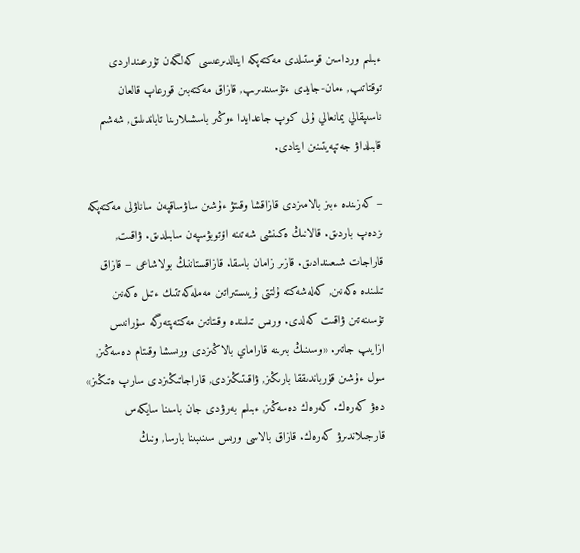ءبىلىم ورداسىن قوستىلدى مەكتەپكە اينالدىرعىسى كەلگەن تۇرعىنداردى توقتاتىپ, ءمان-جايدى ءتۇسىندىرىپ, قازاق مەكتەبىن قورعاپ قالعان ناسىپقالي يمانعالي ۇلى كوپ جاعدايدا ءوڭىر باسشىلارىنا تاباندىلىق, شەشىم قابىلداۋ جەتپەيتىنىن ايتادى.

– كەزىندە ءبىز بالامىزدى قازاقشا وقىتۋ ءۇشىن ساۋساقپەن ساناۋلى مەكتەپكە ىزدەپ باردىق. قالانىڭ ەكىنشى شەتىنە اۆتوبۋسپەن سابىلدىق. ۋاقىت, قاراجات شىعىندادىق. قازىر زامان باسقا. قازاقستاننىڭ بولاشاعى – قازاق تىلىندە ەكەنىن, كەلەشەكتە ۇلتتى ۇيىستىراتىن مەملەكەتتىك ءتىل ەكەنىن تۇسىنەتىن ۋاقىت كەلدى. ورىس تىلىندە وقىتاتىن مەكتەپتەرگە سۇرانىس ازايىپ جاتىر. «وسىنىڭ بىرىنە قاراماي بالاڭىزدى ورىسشا وقىتام دەسەڭىز, سول ءۇشىن قۇرباندىققا بارىڭىز, ۋاقىتىڭىزدى, قاراجاتىڭىزدى سارپ ەتىڭىز» دەۋ كەرەك. كەرەك دەسەڭىز, ءبىلىم بەرۋدى جان باسىنا سايكەس قارجىلاندىرۋ كەرەك. قازاق بالاسى ورىس سىنىبىنا بارسا, ونىڭ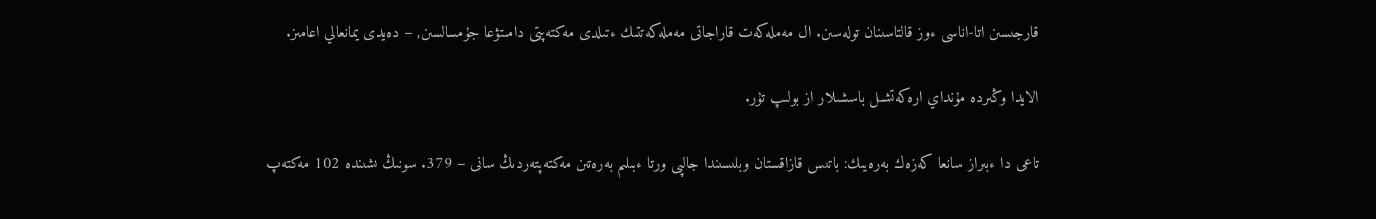قارجىسىن اتا-اناسى ءوز قالتاسىنان تولەسىن. ال مەملەكەت قاراجاتى مەملەكەتتىك ءتىلدى مەكتەپتى دامىتۋعا جۇمسالسىن, – دەيدى يمانعالي اعامىز.

الايدا وڭىردە مۇنداي ارەكەتشىل باسشىلار از بولىپ تۇر.

تاعى دا ءبىراز سانعا كەزەك بەرەيىك: باتىس قازاقستان وبلىسىندا جالپى ورتا ءبىلىم بەرەتىن مەكتەپتەردىڭ سانى – 379. سونىڭ ىشىندە 102 مەكتەپ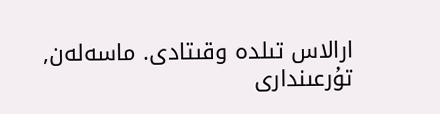ارالاس تىلدە وقىتادى. ماسەلەن, تۇرعىندارى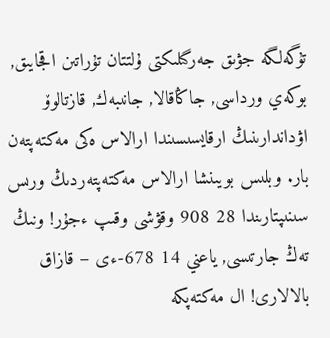تۇگەلگە جۋىق جەرگىلىكتى ۇلتتان تۇراتىن اقجايىق, بوكەي ورداسى, جاڭاقالا, جانىبەك, قازتالوۆ اۋداندارىنىڭ ارقايسىسىندا ارالاس ەكى مەكتەپتەن بار. وبلىس بويىنشا ارالاس مەكتەپتەردىڭ ورىس سىنىپتارىندا 28 908 وقۋشى وقىپ ءجۇر! ونىڭ تەڭ جارتىسى, ياعني 14 678-ءى – قازاق بالالارى! ال مەكتەپكە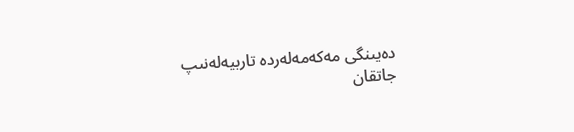دەيىنگى مەكەمەلەردە تاربيەلەنىپ جاتقان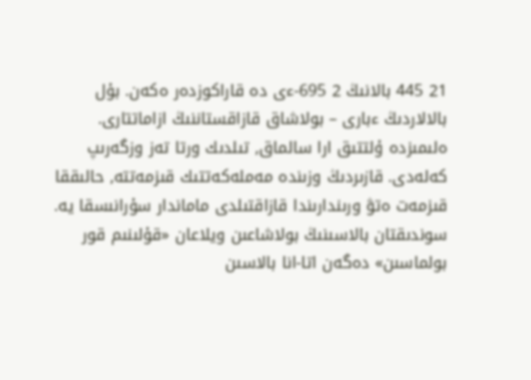21 445 بالانىڭ 2 695-ءى دە قاراكوزدەر ەكەن. بۇل بالالاردىڭ ءبارى – بولاشاق قازاقستاننىڭ ازاماتتارى. ەلىمىزدە ۇلتتىق ارا سالماق, تىلدىك ورتا تەز وزگەرىپ كەلەدى. قازىردىڭ وزىندە مەملەكەتتىك قىزمەتتە, حالىققا قىزمەت ەتۋ ورىندارىندا قازاقتىلدى ماماندار سۇرانىسقا يە. سوندىقتان بالاسىنىڭ بولاشاعىن ويلاعان «قۇلىنىم قور بولماسىن» دەگەن اتا-انا بالاسىن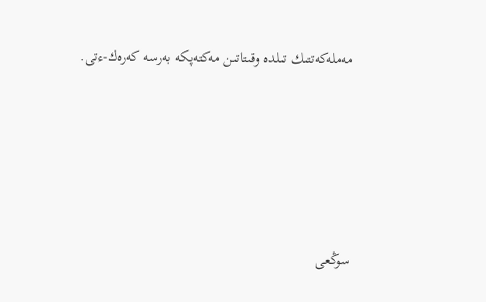مەملەكەتتىك تىلدە وقىتاتىن مەكتەپكە بەرسە كەرەك-ءتى.





سوڭعى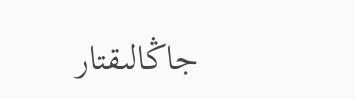جاڭالىقتار